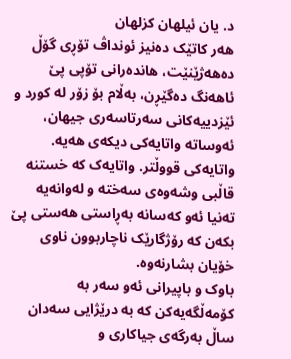د. یان ئیلهان کزلهان
هەر کاتێک دەنیز ئونداڤ تۆڕی گۆڵ دەهەژێنێت، هاندەرانی تۆپی پێ ئاهەنگ دەگێڕن، بەڵام بۆ زۆر لە کورد و ئێزدییەکانی سەرتاسەری جیهان، ئەوساتە واتایەکی دیکەی هەیە. واتایەکی قووڵتر. واتایەک کە خستنە قاڵبی وشەوەی سەختە و لەوانەیە تەنیا ئەو کەسانە بەڕاستی هەستی پێ بکەن کە رۆژگارێک ناچاربوون ناوی خۆیان بشارنەوە.
باوک و باپیرانی ئەو سەر بە کۆمەڵگەیەکن کە بە درێژایی سەدان ساڵ بەرگەی جیاکاری و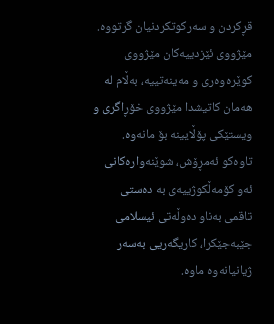قڕکردن و سەرکوتکردنیان گرتووە. مێژووی ئێزدییەکان مێژووی کوێرەوەری و مەینەتییە، بەڵام لە هەمان کاتیشدا مێژووی خۆڕاگری و ویستێکی پۆڵایینە بۆ مانەوە. تاوەکو ئەمڕۆش، شوێنەوارەکانی ئەو کۆمەڵکوژییەی بە دەستی تاقمی بەناو دەوڵەتی ئیسلامی جێبەجێکرا، کاریگەریی بەسەر ژیانیانەوە ماوە.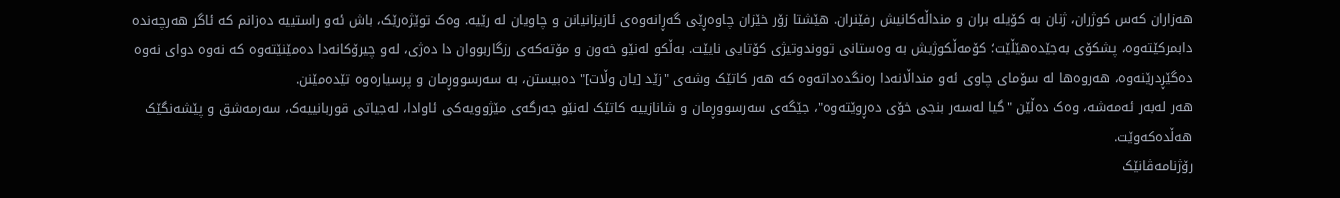هەزاران کەس کوژران، ژنان بە کۆیلە بران و منداڵەکانیش رفێنران. هێشتا زۆر خێزان چاوەڕێی گەڕانەوەی ئازیزانیانن و چاویان لە رێیە. وەک توێژەرێک، باش ئەو راستییە دەزانم کە ئاگر هەرچەندە دابمرکێتەوە، پشکۆی بەجێدەهێڵێت؛ کۆمەڵکوژیش بە وەستانی تووندوتیژی کۆتایی نایێت. بەڵکو لەنێو خەون و مۆتەکەی رزگاربووان دا دەژی، لەو چیرۆکانەدا دەمێنێتەوە کە نەوە دوای نەوە دەگێڕدرێنەوە، هەروەها لە سۆمای چاوی ئەو منداڵانەدا رەنگدەداتەوە کە هەر کاتێک وشەی "زێد [یان وڵات]" دەبیستن، بە سەرسووڕمان و پرسیارەوە تێدەمێنن.
هەر لەبەر ئەمەشە، وەک دەڵێن "گیا لەسەر بنجی خۆی دەڕوێتەوە"، جێگەی سەرسووڕمان و شانازییە کاتێک لەنێو جەرگەی مێژوویەکی ئاوادا، لەجیاتی قوربانییەک، سەرمەشق و پێشەنگێک هەڵدەکەوێت.
رۆژنامەڤانێک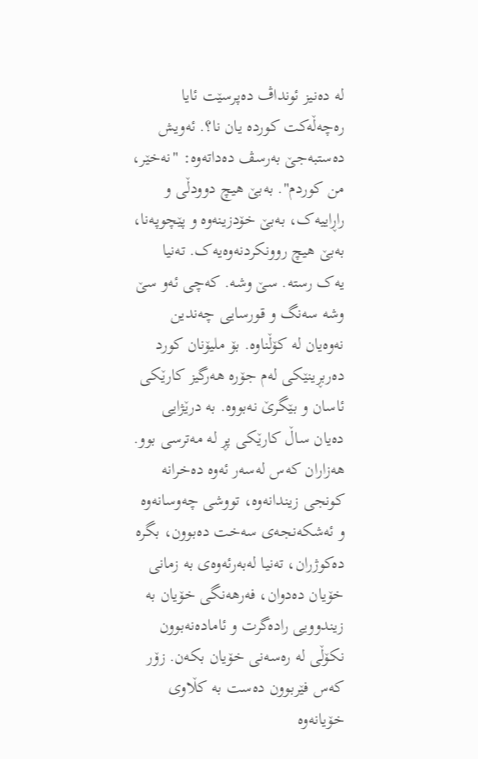لە دەنیز ئونداڤ دەپرسێت ئایا رەچەڵەکت کوردە یان نا؟. ئەویش دەستبەجێ بەرسڤ دەداتەوە: "نەخێر، من کوردم". بەبێ هیچ دوودڵی و راڕاییەک، بەبێ خۆدزینەوە و پێچوپەنا، بەبێ هیچ روونکردنەوەیەک. تەنیا یەک رستە. سێ وشە. کەچی ئەو سێ وشە سەنگ و قورسایی چەندین نەوەیان لە کۆڵناوە. بۆ ملیۆنان کورد دەربڕینێکی لەم جۆرە هەرگیز کارێکی ئاسان و بێگرێ نەبووە. بە درێژایی دەیان ساڵ کارێکی پڕ لە مەترسی بوو. هەزاران کەس لەسەر ئەوە دەخرانە کونجی زیندانەوە، تووشی چەوسانەوە و ئەشکەنجەی سەخت دەبوون، بگرە دەکوژران، تەنیا لەبەرئەوەی بە زمانی خۆیان دەدوان، فەرهەنگی خۆیان بە زیندوویی رادەگرت و ئامادەنەبوون نکۆڵی لە رەسەنی خۆیان بکەن. زۆر کەس فێربوون دەست بە کڵاوی خۆیانەوە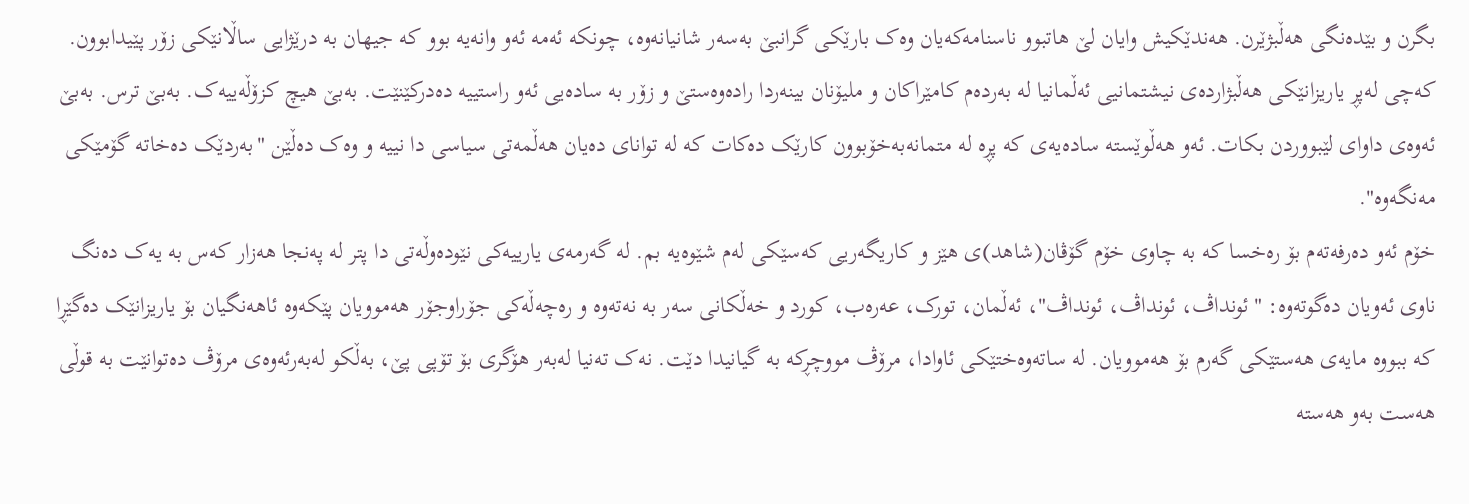بگرن و بێدەنگی هەڵبژێرن. هەندێکیش وایان لێ هاتبوو ناسنامەکەیان وەک بارێکی گرانبێ بەسەر شانیانەوە، چونکە ئەمە ئەو وانەیە بوو کە جیهان بە درێژایی ساڵانێکی زۆر پێیدابوون.
کەچی لەپڕ یاریزانێکی هەڵبژاردەی نیشتمانیی ئەڵمانیا لە بەردەم کامێراکان و ملیۆنان بینەردا رادەوەستێ و زۆر بە سادەیی ئەو راستییە دەدرکێنێت. بەبێ هیچ کزۆڵەییەک. بەبێ ترس. بەبێ ئەوەی داوای لێبووردن بکات. ئەو هەڵوێستە سادەیەی کە پڕە لە متمانەبەخۆبوون کارێک دەکات کە لە توانای دەیان هەڵمەتی سیاسی دا نییە و وەک دەڵێن "بەردێک دەخاتە گۆمێکی مەنگەوە".
خۆم ئەو دەرفەتەم بۆ رەخسا کە بە چاوی خۆم گۆڤان(شاهد)ی هێز و کاریگەریی کەسێکی لەم شێوەیە بم. لە گەرمەی یارییەکی نێودەوڵەتی دا پتر لە پەنجا هەزار کەس بە یەک دەنگ ناوی ئەویان دەگوتەوە: "ئونداڤ، ئونداڤ، ئونداڤ"، ئەڵمان، تورک، عەرەب، کورد و خەڵکانی سەر بە نەتەوە و رەچەڵەکی جۆراوجۆر هەموویان پێکەوە ئاهەنگیان بۆ یاریزانێک دەگێڕا کە ببووە مایەی هەستێکی گەرم بۆ هەموویان. لە ساتەوەختێکی ئاوادا، مرۆڤ مووچڕکە بە گیانیدا دێت. نەک تەنیا لەبەر هۆگری بۆ تۆپی پێ، بەڵکو لەبەرئەوەی مرۆڤ دەتوانێت بە قوڵی هەست بەو هەستە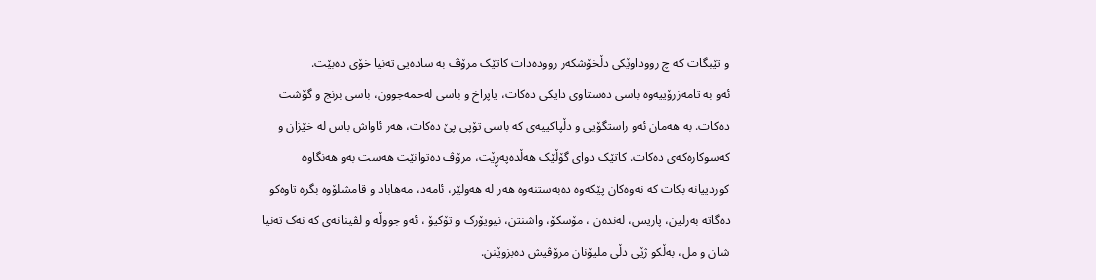و تێبگات کە چ رووداوێکی دڵخۆشکەر روودەدات کاتێک مرۆڤ بە سادەیی تەنیا خۆی دەبێت.
ئەو بە تامەزرۆییەوە باسی دەستاوی دایکی دەکات، یاپراخ و باسی لەحمەجوون، باسی برنج و گۆشت دەکات. بە هەمان ئەو راستگۆیی و دڵپاکییەی کە باسی تۆپی پێ دەکات، هەر ئاواش باس لە خێزان و کەسوکارەکەی دەکات. کاتێک دوای گۆڵێک هەڵدەپەڕێت، مرۆڤ دەتوانێت هەست بەو هەنگاوە کوردییانە بکات کە نەوەکان پێکەوە دەبەستنەوە هەر لە هەولێر، ئامەد، مەهاباد و قامشلۆوە بگرە تاوەکو دەگاتە بەرلین، پاریس، لەندەن ، مۆسکۆ، واشنتن، نیویۆرک و تۆکیۆ ، ئەو جووڵە و لڤینانەی کە نەک تەنیا شان و مل، بەڵکو ژێی دڵی ملیۆنان مرۆڤیش دەبزوێنن.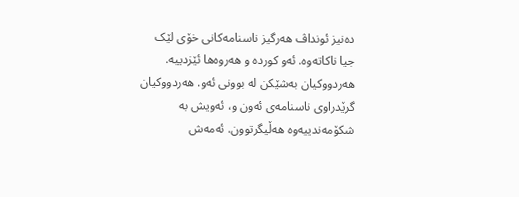دەنیز ئونداڤ هەرگیز ناسنامەکانی خۆی لێک جیا ناکاتەوە. ئەو کوردە و هەروەها ئێزدییە. هەردووکیان بەشێکن لە بوونی ئەو. هەردووکیان گرێدراوی ناسنامەی ئەون و، ئەویش بە شکۆمەندییەوە هەڵیگرتوون. ئەمەش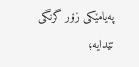پەیامێکی زۆر گرنگی تێدایە؛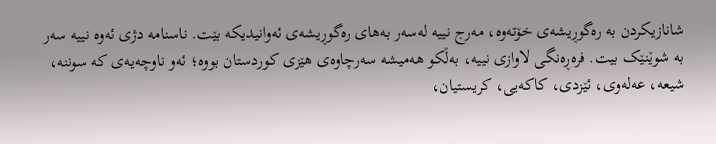شانازیکردن بە رەگوڕیشەی خۆتەوە، مەرج نییە لەسەر بەهای رەگوڕیشەی ئەوانیدیکە بێت. ناسنامە دژی ئەوە نییە سەر بە شوێنێک بیت. فرەڕەنگی لاوازی نییە، بەڵکو هەمیشە سەرچاوەی هێزی کوردستان بووە؛ ئەو ناوچەیەی کە سوننە، شیعە، عەلەوی، ئێزدی، کاکەیی، کریستیان،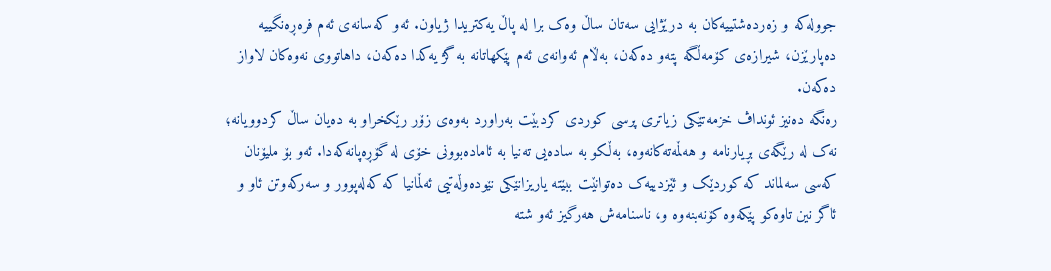جوولەکە و زەردەشتییەکان بە درێژایی سەتان ساڵ وەک برا لە پاڵ یەکتریدا ژیاون. ئەو کەسانەی ئەم فرەڕەنگییە دەپارێزن، شیرازەی کۆمەڵگە پتەو دەکەن، بەڵام ئەوانەی ئەم پێکهاتانە بە گژ یەکدا دەکەن، داهاتووی نەوەکان لاواز دەکەن.
رەنگە دەنیز ئونداڤ خزمەتێکی زیاتری پرسی کوردی کردبێت بەراورد بەوەی زۆر رێکخراو بە دەیان ساڵ کردوویانە؛ نەک لە رێگەی بڕیارنامە و هەڵمەتەکانەوە، بەڵکو بە سادەیی تەنیا بە ئامادەبوونی خۆی لە گۆڕەپانەکەدا. ئەو بۆ ملیۆنان کەسی سەلماند کە کوردێک و ئێزدییەک دەتوانێت ببێتە یاریزانێکی نێودەوڵەتیی ئەڵمانیا کە کەلەپوور و سەرکەوتن ئاو و ئاگر نین تاوەکو پێکەوە کۆنەبنەوە و، ناسنامەش هەرگیز ئەو شتە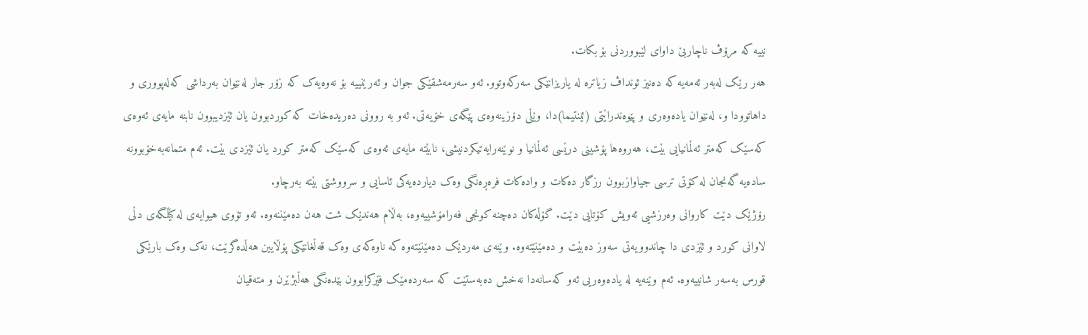نییە کە مرۆڤ ناچاربێ داوای لێبووردنی بۆ بکات.
هەر رێک لەبەر ئەمەیە کە دەنیز ئونداڤ زیاترە لە یاریزانێکی سەرکەوتوو. ئەو سەرمەشقێکی جوان و ئەرێنییە بۆ نەوەیەک کە زۆر جار لەنێوان بەرداشی کەلەپووری و داهاتوودا و، لەنێوان یادەوەری و پێوەندراێتی (ئینتیما)دا، وێڵی دۆزینەوەی پێگەی خۆیەتی. ئەو بە روونی دەریدەخات کە کوردبوون یان ئێزدیبوون نابنە مایەی ئەوەی کەسێک کەمتر ئەڵمانیایی بێت، هەروەها پۆشینی درێسی ئەڵمانیا و نوێنەرایەتیکردنیشی، نابێتە مایەی ئەوەی کەسێک کەمتر کورد یان ئێزدی بێت. ئەم متمانەبەخۆبوونە سادەیە گەنجان لە کۆتی ترسی جیاوازبوون رزگار دەکات و وادەکات فرەڕەنگی وەک دیاردەیەکی ئاسایی و سرووشتی بێتە بەرچاو.
رۆژێک دێت کاروانی وەرزشیی ئەویش کۆتایی دێت. گۆڵەکان دەچنە کونجی فەرامۆشییەوە، بەڵام هەندێک شت هەن دەمێننەوە. ئەو تۆوی هیوایەی لە کێڵگەی دڵی لاوانی کورد و ئێزدی دا چاندوویەتی سەوز دەبێت و دەمێنێتەوە. وێنەی مەردێک دەمێنێتەوە کە ناوەکەی وەک قەڵغانێکی پۆڵایین هەڵدەگرێت، نەک وەک بارێکی قورس بەسەر شانییەوە. ئەم وێنەیە لە یادەوەریی ئەو کەسانەدا نەخش دەبەستێت کە سەردەمێک فێرکرابوون بێدەنگی هەڵبژێرن و متەقیان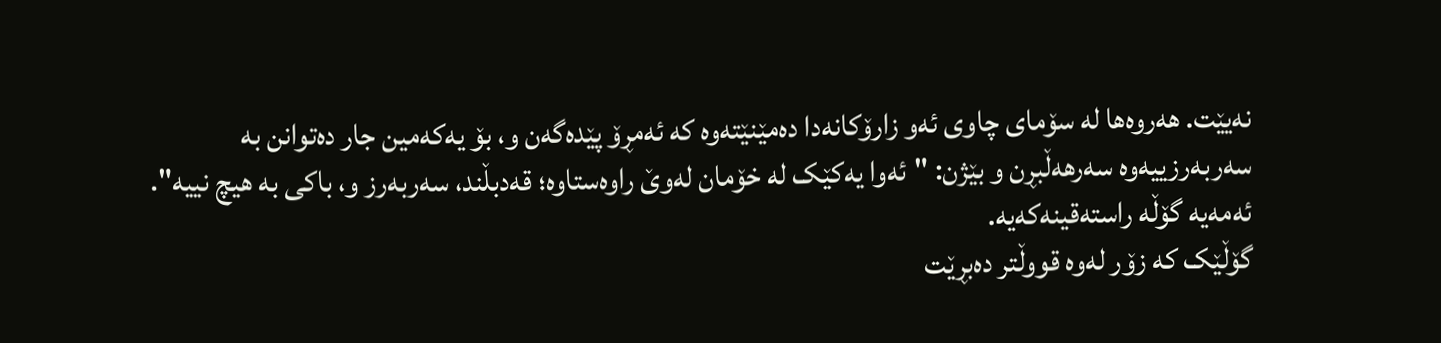نەیێت. هەروەها لە سۆمای چاوی ئەو زارۆکانەدا دەمێنێتەوە کە ئەمڕۆ پێدەگەن و، بۆ یەکەمین جار دەتوانن بە سەربەرزییەوە سەرهەڵبڕن و بێژن: "ئەوا یەکێک لە خۆمان لەوێ راوەستاوە؛ قەدبڵند، سەربەرز و، باکی بە هیچ نییە".
ئەمەیە گۆڵە راستەقینەکەیە.
گۆڵێک کە زۆر لەوە قووڵتر دەبڕێت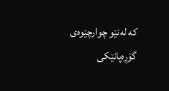کە لەنێو چوارچێوەی گۆڕەپانێکی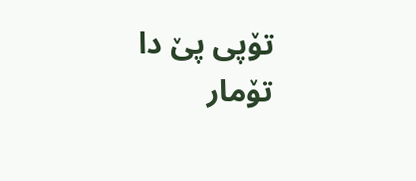تۆپی پێ دا تۆمار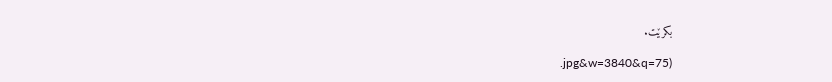بکرێت.

.jpg&w=3840&q=75)